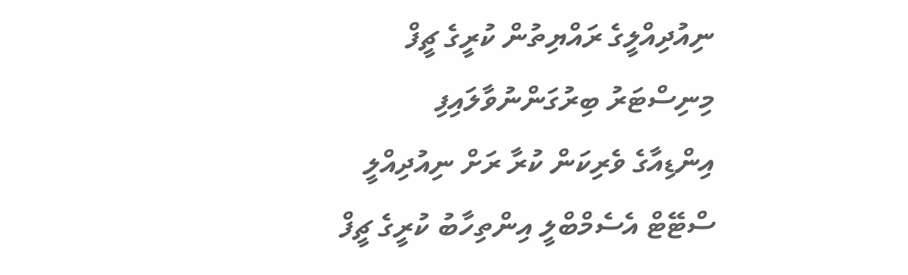ނިއުދިއްލީގެ ރައްޔިތުން ކުރީގެ ޗީފް މިނިސްޓަރު ބިރުގަންނުވާލައިފި
އިންޑިއާގެ ވެރިކަން ކުރާ ރަށް ނިއުދިއްލީ ސްޓޭޓް އެސެމްބްލީ އިންތިހާބު ކުރީގެ ޗީފް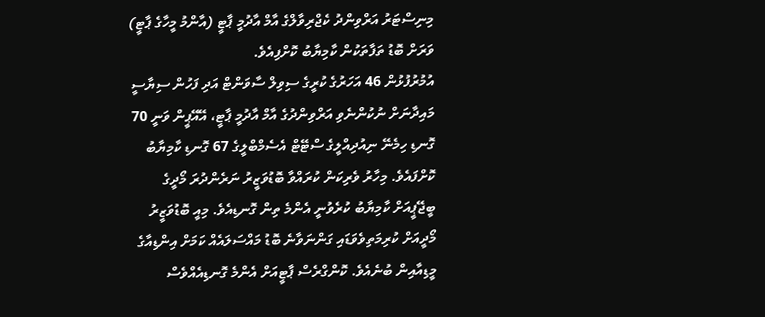މިނިސްޓަރު އަރްވިންދު ކެޖްރިވާލްގެ އާމް އާދުމީ ޕާޓީ (އާންމު މީހާގެ ޕާޓީ) ވަރަށް ބޮޑު ތަފާތަކުން ކާމިޔާބު ކޮށްފިއެވެ.
އުމުރުފުޅުން 46 އަހަރުގެ ކުރީގެ ސިވިލް ސާވަންޓް އަދި ފަހުން ސިޔާސީ މައިދާނަށް ނުކުންނެވި އަރްވިންދުގެ އާމް އާދުމީ ޕާޓީ، އޭއޭޕީން ވަނީ 70 ގޮނޑި ހިމެނޭ ނިއުދިއްލީގެ ސްޓޭޓް އެސެމްބްލީގެ 67 ގޮނޑި ކާމިޔާބު ކޮށްފައެވެ. މިހާރު ވެރިކަން ކުރައްވާ ބޮޑުވަޒީރު ނަރެންދުރަ މޯދީގެ ބީޖޭޕީއަށް ކާމިޔާބު ކުރެވުނީ އެންމެ ތިން ގޮނޑިއެވެ. މިއީ ބޮޑުވަޒީރު މޯދީއަށް ކުރިމަތިވެވަޑައި ގަންނަވާނެ ބޮޑު މައްސަލައެއް ކަމަށް އިންޑިއާގެ މީޑިއާއިން ބުނެއެވެ. ކޮންގްރެސް ޕާޓީއަށް އެންމެ ގޮނޑިއެއްވެސް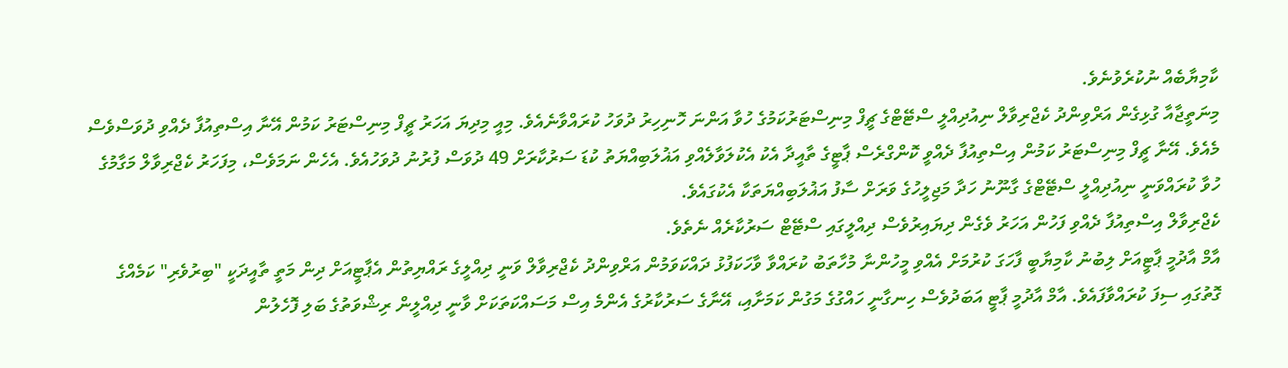ކާމިޔާބެއް ނުކުރެވުނެވެ.
މިނަތީޖާއާ ގުޅިގެން އަރްވިންދު ކެޖްރިވާލް ނިއުދިއްލީ ސްޓޭޓްގެ ޗީފް މިނިސްޓަރުކަމުގެ ހުވާ އަންނަ ހޮނިހިރު ދުވަހު ކުރައްވާނެއެވެ. މިއީ މިދިޔަ އަހަރު ޗީފް މިނިސްޓަރު ކަމުން އޭނާ އިސްތިއުފާ ދެއްވި ދުވަސްވެސް މެއެވެ. އޭނާ ޗީފް މިނިސްޓަރު ކަމުން އިސްތިއުފާ ދެއްވީ ކޮންގްރެސް ޕާޓީގެ ތާއީދާ އެކު އެކުލަވާލެއްވި އަޣުލަބިއްޔަތު ކުޑަ ސަރުކާރަށް 49 ދުވަސް ފުރުނު ދުވަހުއެވެ. އެހެން ނަމަވެސް، މިފަހަރު ކެޖްރިވާލް މަގާމުގެ ހުވާ ކުރައްވަނީ ނިއުދިއްލީ ސްޓޭޓްގެ ގާނޫނު ހަދާ މަޖިލީހުގެ ވަރަށް ސާފު އަޣުލަބިއްޔަތަކާ އެކުގައެވެ.
ކެޖްރިވާލް އިސްތިއުފާ ދެއްވި ފަހުން އަހަރު ވެގެން ދިޔައިރުވެސް ދިއްލީގައި ސްޓޭޓް ސަރުކާރެއް ނެތެވެ.
އާމް އާދުމީ ޕާޓީއަށް ލިބުނު ކާމިޔާބީ ފާހަގަ ކުރުމަށް އެއްވި މީހުންނާ މުހާތަބު ކުރައްވާ ވާހަކަފުޅު ދައްކަވަމުން އަރްވިންދު ކެޖްރިވާލް ވަނީ ދިއްލީގެ ރައްޔިތުން އެޕާޓީއަށް ދިން މަތީ ތާއީދަކީ "ބިރުވެރި" ކަމެއްގެ ގޮތުގައި ސިފަ ކުރައްވާފައެވެ. އާމް އާދުމީ ޕާޓީ އަބަދުވެސް ހިނގާނީ ހައްގުގެ މަގުން ކަމަށާއި، އޭނާގެ ސަރުކާރުގެ އެންމެ އިސް މަސައްކަތަކަށް ވާނީ ދިއްލީން ރިޝްވަތުގެ ބަލި ފޮހެލުން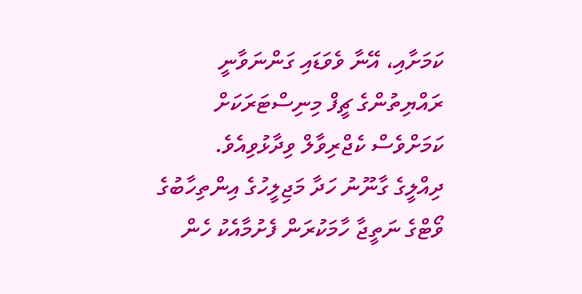ކަމަށާއި، އޭނާ ވެވަޑައި ގަންނަވާނީ ރައްޔިތުންގެ ޗީފް މިނިސްޓަރަކަށް ކަމަށްވެސް ކެޖްރިވާލް ވިދާޅުވިއެވެ.
ދިއްލީގެ ގާނޫނު ހަދާ މަޖިލީހުގެ އިންތިހާބުގެ ވޯޓްގެ ނަތީޖާ ހާމަކުރަން ފެށުމާއެކު ހެން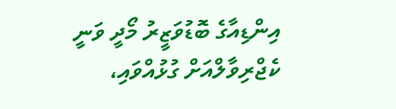އިންޑިއާގެ ބޮޑުވަޒީރު މޯދީ ވަނީ ކެޖްރިވާލްއަށް ގުޅުއްވައި،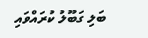ބަލި ގަބޫލު ކުރައްވައި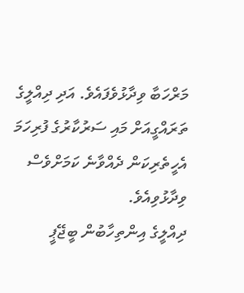މަރްހަބާ ވިދާޅުވެފައެވެ. އަދި ދިއްލީގެ ތަރައްގީއަށް މައި ސަރުކާރުގެ ފުރިހަމަ އެހީތެރިކަން ދެއްވާނެ ކަމަށްވެސް ވިދާޅުވިއެވެ.
ދިއްލީގެ އިންތިހާބުން ބީޖޭޕީ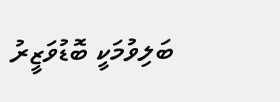ބަލިވުމަކީ ބޮޑުވަޒީރު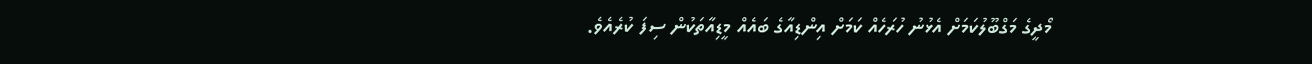މޯދީގެ މަގްބޫލުކަމަށް އެޅުނު ހުރަހެއް ކަމަށް އިންޑިއާގެ ބައެއް މީޑިއާތަކުން ސިފަ ކުރެއެވެ.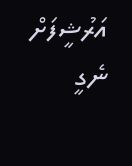އަރުޝީފަށް ނެގީ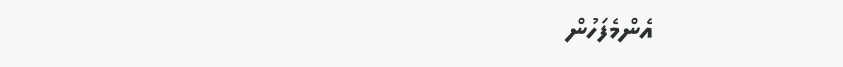އެންމެފަހުން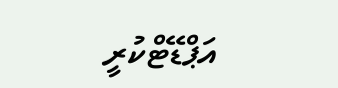އަޕްޑޭޓްކުރީ